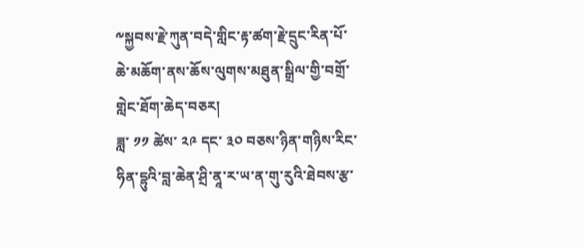༸སྐྱབས་རྗེ་ཀུན་བདེ་གླིང་རྟ་ཚག་རྗེ་དྲུང་རིན་པོ་ཆེ་མཆོག་ནས་ཆོས་ལུགས་མཐུན་སྒྲིལ་གྱི་བགྲོ་གླེང་ཐོག་ཆེད་བཅར།
ཟླ་ ༡༡ ཚེས་ ༢༩ དང་ ༣༠ བཅས་ཉིན་གཉིས་རིང་ཧིན་དྷུའི་བླ་ཆེན་ཤྲི་ནཱ་ར་ཡ་ན་གུ་རུའི་ཐེབས་རྩ་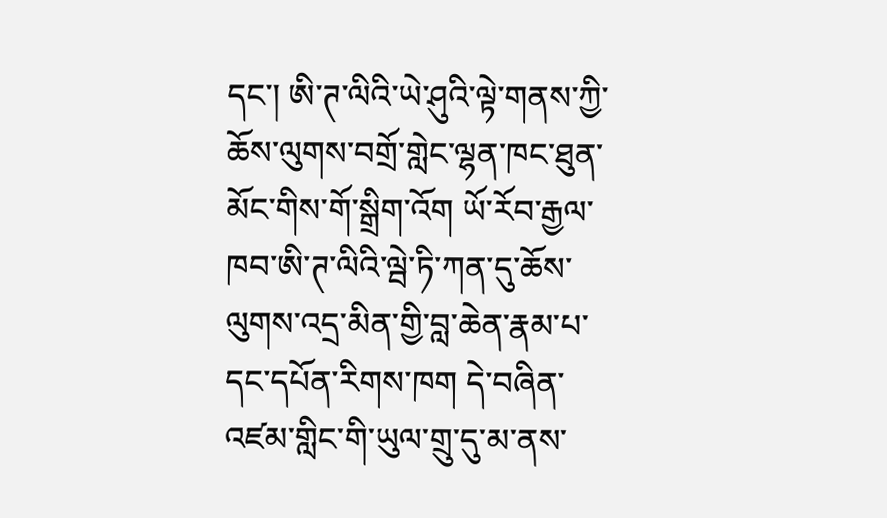དང་། ཨི་ཊ་ལིའི་ཡེ་ཤུའི་ལྟེ་གནས་ཀྱི་ཆོས་ལུགས་བགྲོ་གླེང་ལྷན་ཁང་ཐུན་མོང་གིས་གོ་སྒྲིག་འོག ཡོ་རོབ་རྒྱལ་ཁབ་ཨི་ཊ་ལིའི་ལྦེ་ཏི་ཀན་དུ་ཆོས་ལུགས་འདྲ་མིན་གྱི་བླ་ཆེན་རྣམ་པ་དང་དཔོན་རིགས་ཁག དེ་བཞིན་འཛམ་གླིང་གི་ཡུལ་གྲུ་དུ་མ་ནས་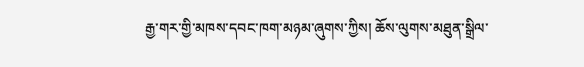རྒྱ་གར་གྱི་མཁས་དབང་ཁག་མཉམ་ཞུགས་ཀྱིས། ཆོས་ལུགས་མཐུན་སྒྲིལ་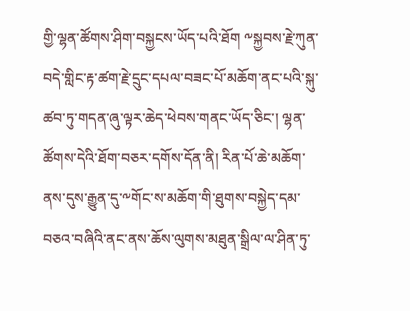གྱི་ལྷན་ཚོགས་ཤིག་བསྐྱངས་ཡོད་པའི་ཐོག ༸སྐྱབས་རྗེ་ཀུན་བདེ་གླིང་རྟ་ཚག་རྗེ་དྲུང་དཔལ་བཟང་པོ་མཆོག་ནང་པའི་སྐུ་ཚབ་ཏུ་གདན་ཞུ་ལྟར་ཆེད་ཕེབས་གནང་ཡོད་ཅིང་། ལྷན་ཚོགས་དེའི་ཐོག་བཅར་དགོས་དོན་ནི། རིན་པོ་ཆེ་མཆོག་ནས་དུས་རྒྱུན་དུ་༸གོང་ས་མཆོག་གི་ཐུགས་བསྐྱེད་དམ་བཅའ་བཞིའི་ནང་ནས་ཆོས་ལུགས་མཐུན་སྒྲིལ་ལ་ཤིན་ཏུ་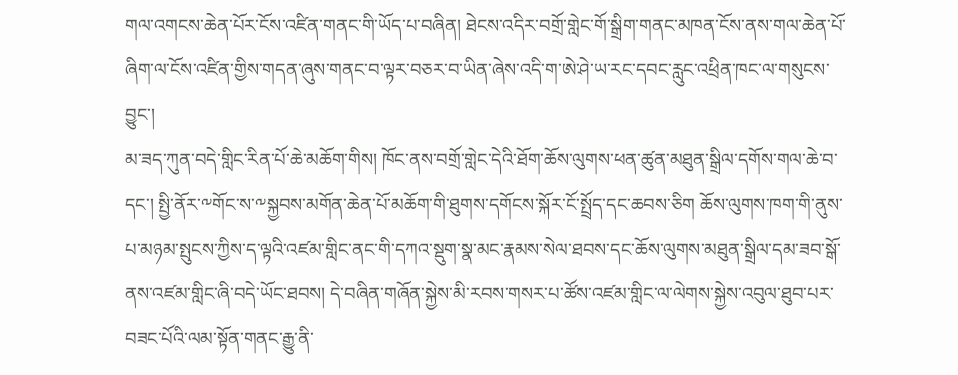གལ་འགངས་ཆེན་པོར་ངོས་འཛིན་གནང་གི་ཡོད་པ་བཞིན། ཐེངས་འདིར་བགྲོ་གླེང་གོ་སྒྲིག་གནང་མཁན་ངོས་ནས་གལ་ཆེན་པོ་ཞིག་ལ་ངོས་འཛིན་གྱིས་གདན་ཞུས་གནང་བ་ལྟར་བཅར་བ་ཡིན་ཞེས་འདི་ག་ཨེ་ཤེ་ཡ་རང་དབང་རླུང་འཕྲིན་ཁང་ལ་གསུངས་བྱུང་།
མ་ཟད་ཀུན་བདེ་གླིང་རིན་པོ་ཆེ་མཆོག་གིས། ཁོང་ནས་བགྲོ་གླེང་དེའི་ཐོག་ཆོས་ལུགས་ཕན་ཚུན་མཐུན་སྒྲིལ་དགོས་གལ་ཆེ་བ་དང་། སྤྱི་ནོར་༸གོང་ས་༸སྐྱབས་མགོན་ཆེན་པོ་མཆོག་གི་ཐུགས་དགོངས་སྐོར་ངོ་སྤྲོད་དང་ཆབས་ཅིག ཆོས་ལུགས་ཁག་གི་ནུས་པ་མཉམ་སྤུངས་ཀྱིས་ད་ལྟའི་འཛམ་གླིང་ནང་གི་དཀའ་སྡུག་སྣ་མང་རྣམས་སེལ་ཐབས་དང་ཆོས་ལུགས་མཐུན་སྒྲིལ་དམ་ཟབ་སྒོ་ནས་འཛམ་གླིང་ཞི་བདེ་ཡོང་ཐབས། དེ་བཞིན་གཞོན་སྐྱེས་མི་རབས་གསར་པ་ཚོས་འཛམ་གླིང་ལ་ལེགས་སྐྱེས་འབུལ་ཐུབ་པར་བཟང་པོའི་ལམ་སྟོན་གནང་རྒྱུ་ནི་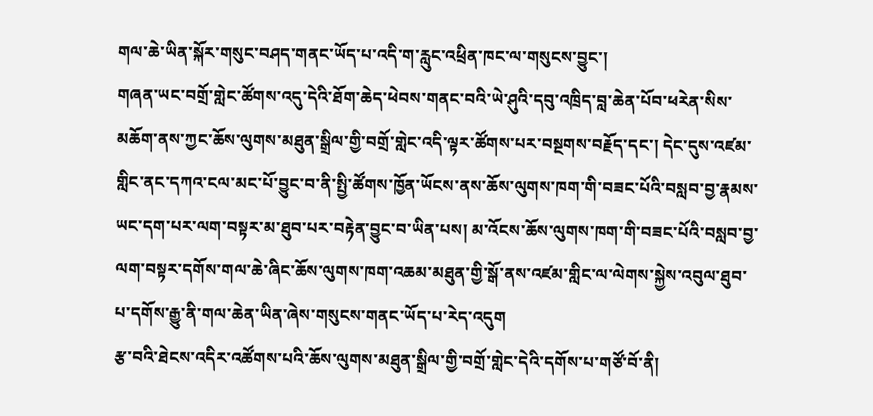གལ་ཆེ་ཡིན་སྐོར་གསུང་བཤད་གནང་ཡོད་པ་འདི་ག་རླུང་འཕྲིན་ཁང་ལ་གསུངས་བྱུང་།
གཞན་ཡང་བགྲོ་གླེང་ཚོགས་འདུ་དེའི་ཐོག་ཆེད་ཕེབས་གནང་བའི་ཡེ་ཤུའི་དབུ་འཁྲིད་བླ་ཆེན་པོབ་ཕརེན་སིས་མཆོག་ནས་ཀྱང་ཆོས་ལུགས་མཐུན་སྒྲིལ་གྱི་བགྲོ་གླེང་འདི་ལྟར་ཚོགས་པར་བསྔགས་བརྗོད་དང་། དེང་དུས་འཛམ་གླིང་ནང་དཀའ་ངལ་མང་པོ་བྱུང་བ་ནི་སྤྱི་ཚོགས་ཁྱོན་ཡོངས་ནས་ཆོས་ལུགས་ཁག་གི་བཟང་པོའི་བསླབ་བྱ་རྣམས་ཡང་དག་པར་ལག་བསྟར་མ་ཐུབ་པར་བརྟེན་བྱུང་བ་ཡིན་པས། མ་འོངས་ཆོས་ལུགས་ཁག་གི་བཟང་པོའི་བསླབ་བྱ་ལག་བསྟར་དགོས་གལ་ཆེ་ཞིང་ཆོས་ལུགས་ཁག་འཆམ་མཐུན་གྱི་སྒོ་ནས་འཛམ་གླིང་ལ་ལེགས་སྐྱེས་འབུལ་ཐུབ་པ་དགོས་རྒྱུ་ནི་གལ་ཆེན་ཡིན་ཞེས་གསུངས་གནང་ཡོད་པ་རེད་འདུག
རྩ་བའི་ཐེངས་འདིར་འཚོགས་པའི་ཆོས་ལུགས་མཐུན་སྒྲིལ་གྱི་བགྲོ་གླེང་དེའི་དགོས་པ་གཙོ་བོ་ནི།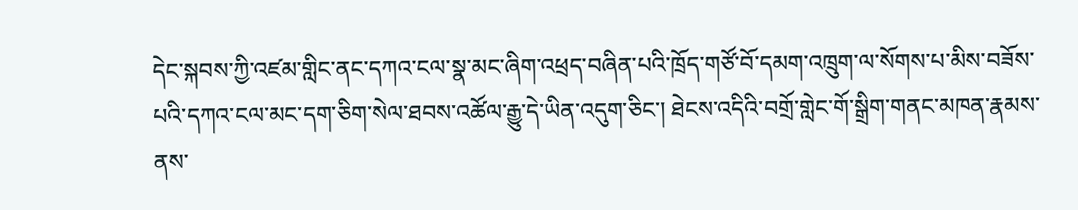དེང་སྐབས་ཀྱི་འཛམ་གླིང་ནང་དཀའ་ངལ་སྣ་མང་ཞིག་འཕྲད་བཞིན་པའི་ཁྲོད་གཙོ་བོ་དམག་འཁྲུག་ལ་སོགས་པ་མིས་བཟོས་པའི་དཀའ་ངལ་མང་དག་ཅིག་སེལ་ཐབས་འཚོལ་རྒྱུ་དེ་ཡིན་འདུག་ཅིང་། ཐེངས་འདིའི་བགྲོ་གླེང་གོ་སྒྲིག་གནང་མཁན་རྣམས་ནས་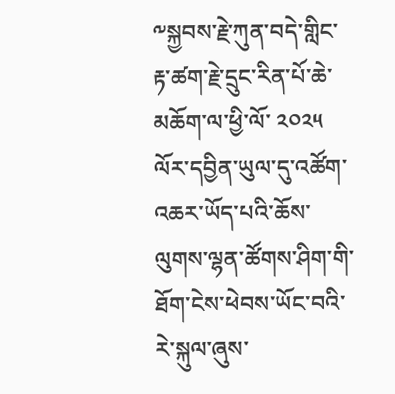༸སྐྱབས་རྗེ་ཀུན་བདེ་གླིང་རྟ་ཚག་རྗེ་དྲུང་རིན་པོ་ཆེ་མཆོག་ལ་ཕྱི་ལོ་ ༢༠༢༥ ལོར་དབྱིན་ཡུལ་དུ་འཚོག་འཆར་ཡོད་པའི་ཆོས་ལུགས་ལྷན་ཚོགས་ཤིག་གི་ཐོག་ངེས་ཕེབས་ཡོང་བའི་རེ་སྐུལ་ཞུས་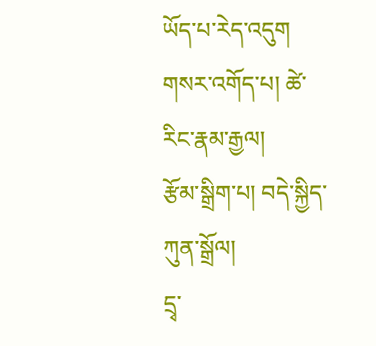ཡོད་པ་རེད་འདུག
གསར་འགོད་པ། ཚེ་རིང་རྣམ་རྒྱལ།
རྩོམ་སྒྲིག་པ། བདེ་སྐྱིད་ཀུན་སྒྲོལ།
དྲྭ་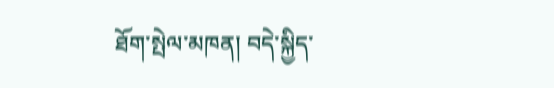ཐོག་སྤེལ་མཁན། བདེ་སྐྱིད་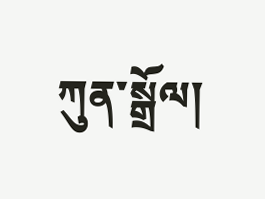ཀུན་སྒྲོལ།